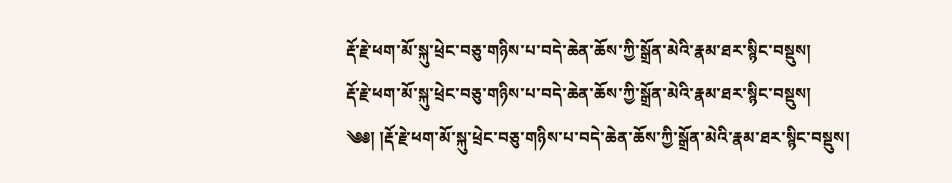རྡོ་རྗེ་ཕག་མོ་སྐུ་ཕྲེང་བཅུ་གཉིས་པ་བདེ་ཆེན་ཆོས་ཀྱི་སྒྲོན་མེའི་རྣམ་ཐར་སྙིང་བསྡུས།
རྡོ་རྗེ་ཕག་མོ་སྐུ་ཕྲེང་བཅུ་གཉིས་པ་བདེ་ཆེན་ཆོས་ཀྱི་སྒྲོན་མེའི་རྣམ་ཐར་སྙིང་བསྡུས།
༄༅། །རྡོ་རྗེ་ཕག་མོ་སྐུ་ཕྲེང་བཅུ་གཉིས་པ་བདེ་ཆེན་ཆོས་ཀྱི་སྒྲོན་མེའི་རྣམ་ཐར་སྙིང་བསྡུས།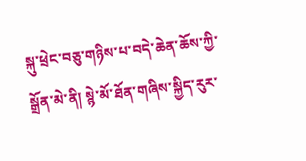སྐུ་ཕྲེང་བཅུ་གཉིས་པ་བདེ་ཆེན་ཆོས་ཀྱི་སྒྲོན་མེ་ནི། སྙེ་མོ་ཐོན་གཞིས་སྐྱིད་རུར་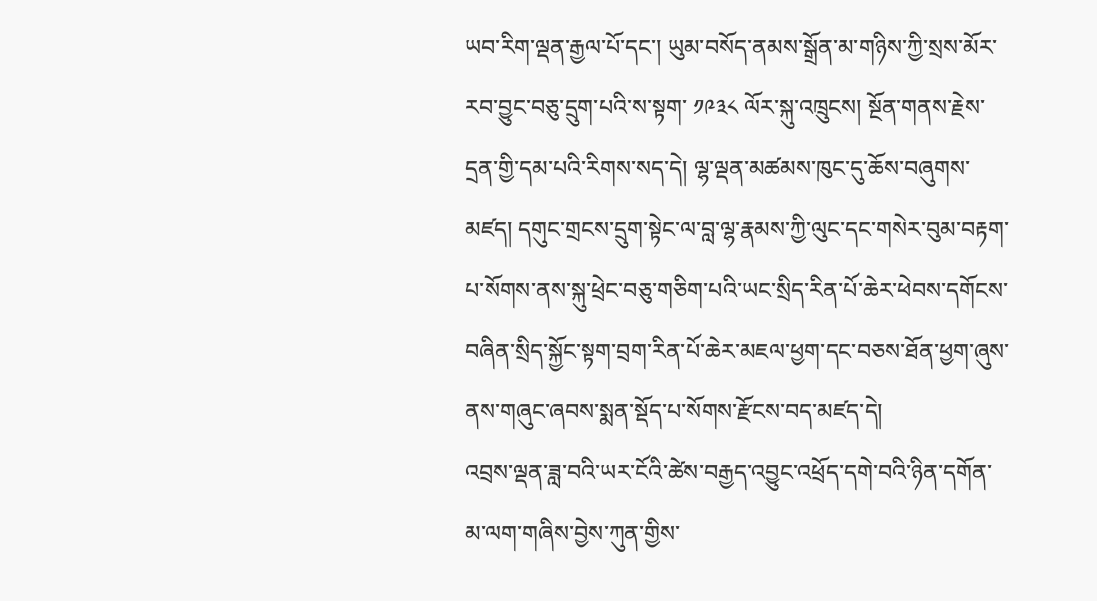ཡབ་རིག་ལྡན་རྒྱལ་པོ་དང་། ཡུམ་བསོད་ནམས་སྒྲོན་མ་གཉིས་ཀྱི་སྲས་མོར་རབ་བྱུང་བཅུ་དྲུག་པའི་ས་སྟག་ ༡༩༣༨ ལོར་སྐུ་འཁྲུངས། སྔོན་གནས་རྗེས་དྲན་གྱི་དམ་པའི་རིགས་སད་དེ། ལྷ་ལྡན་མཚམས་ཁུང་དུ་ཆོས་བཞུགས་མཛད། དགུང་གྲངས་དྲུག་སྟེང་ལ་བླ་ལྷ་རྣམས་ཀྱི་ལུང་དང་གསེར་བུམ་བརྟག་པ་སོགས་ནས་སྐུ་ཕྲེང་བཅུ་གཅིག་པའི་ཡང་སྲིད་རིན་པོ་ཆེར་ཕེབས་དགོངས་བཞིན་སྲིད་སྐྱོང་སྟག་བྲག་རིན་པོ་ཆེར་མཇལ་ཕྱག་དང་བཅས་ཐོན་ཕྱག་ཞུས་ནས་གཞུང་ཞབས་སྨན་སྡོད་པ་སོགས་རྫོངས་བད་མཛད་དེ།
འབྲས་ལྡན་ཟླ་བའི་ཡར་ངོའི་ཚེས་བརྒྱད་འབྱུང་འཕྲོད་དགེ་བའི་ཉིན་དགོན་མ་ལག་གཞིས་བྱེས་ཀུན་གྱིས་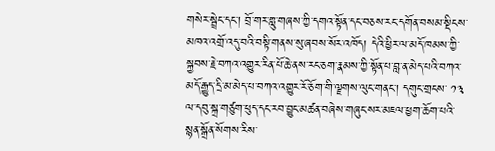གསེར་སྦྲེང་དང་། བྲོ་གར་གླུ་གཞས་ཀྱི་དགའ་སྟོན་དང་བཅས་རང་དགོན་བསམ་སྡིངས་མཁའ་འགྲོ་འདུ་བའི་བསྟི་གནས་སུ་ཞབས་སོར་འཁོད། དེའི་ཕྱིར་ལ་མདོ་ཁམས་ཀྱི་སྐྱབས་རྗེ་བཀའ་འགྱུར་རིན་པོ་ཆེ་ནས་རང་ཅག་རྣམས་ཀྱི་སྟོན་པ་བླ་ན་མེད་པའི་བཀའ་མདོ་རྒྱུད་དྲི་མ་མེད་པ་བཀའ་འགྱུར་རོ་ཅོག་གི་ལྗགས་ལུང་གནང་། དགུང་གྲངས་ ༡༣ ལ་དབུ་སྐྲ་གཙུག་ཕུད་དང་རབ་བྱུང་མཚན་བཞེས་གཞུང་སར་མཇལ་ཕྱག་ཆོག་པའི་སྙན་སྒྲོན་སོགས་རིས་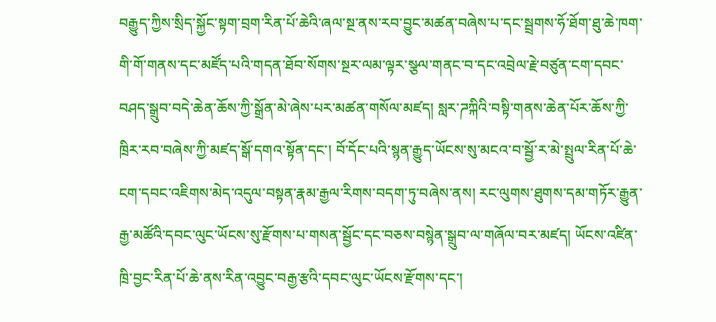བརྒྱུད་ཀྱིས་སྲིད་སྐྱོང་སྟག་བྲག་རིན་པོ་ཆེའི་ཞལ་སྔ་ནས་རབ་བྱུང་མཚན་བཞེས་པ་དང་སྦྲགས་ཧོ་ཐོག་ཐུ་ཆེ་ཁག་གི་གོ་གནས་དང་མཛོད་པའི་གདན་ཐོབ་སོགས་སྔར་ལམ་ལྟར་སྩལ་གནང་བ་དང་འབྲེལ་རྗེ་བཙུན་ངག་དབང་བཤད་སྒྲུབ་བདེ་ཆེན་ཆོས་ཀྱི་སྒྲོན་མེ་ཞེས་པར་མཚན་གསོལ་མཛད། སླར་ཌཀྐིའི་བསྟི་གནས་ཆེན་པོར་ཆོས་ཀྱི་ཁྲིར་རབ་བཞེས་ཀྱི་མཛད་སྒོ་དགའ་སྟོན་དང་། བོ་དོང་པའི་སྙན་རྒྱུད་ཡོངས་སུ་མངའ་བ་སྦྱོ་ར་མེ་སྤྲུལ་རིན་པོ་ཆེ་ངག་དབང་འཇིགས་མེད་འདུལ་བསྟན་རྣམ་རྒྱལ་རིགས་བདག་ཏུ་བཞེས་ནས། རང་ལུགས་ཐུགས་དམ་གཏོར་རྒྱུན་རྒྱ་མཚོའི་དབང་ལུང་ཡོངས་སུ་རྫོགས་པ་གསན་སྦྱོང་དང་བཅས་བསྙེན་སྒྲུབ་ལ་གཞོལ་བར་མཛད། ཡོངས་འཛིན་ཁྲི་བྱང་རིན་པོ་ཆེ་ནས་རིན་འབྱུང་བརྒྱ་རྩའི་དབང་ལུང་ཡོངས་རྫོགས་དང་།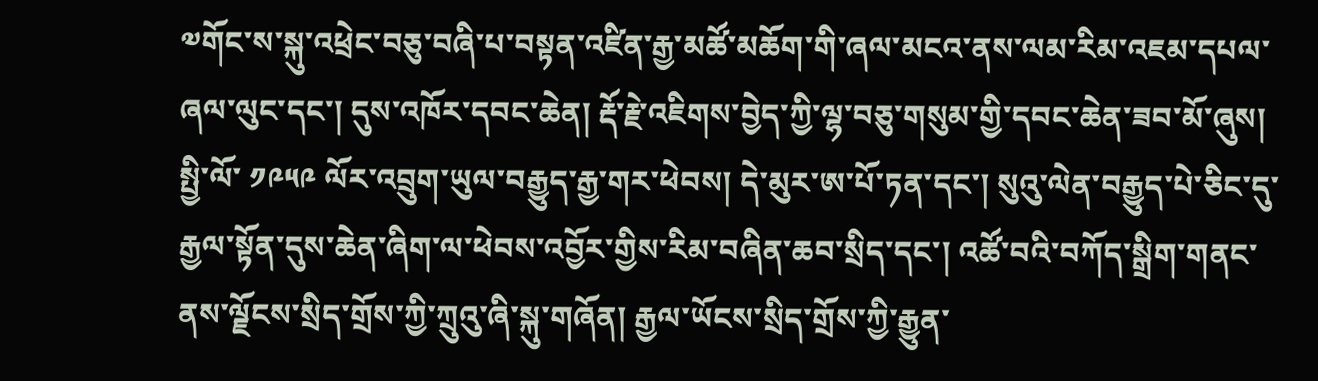༧གོང་ས་སྐུ་འཕྲེང་བཅུ་བཞི་པ་བསྟན་འཛིན་རྒྱ་མཚོ་མཆོག་གི་ཞལ་མངའ་ནས་ལམ་རིམ་འཇམ་དཔལ་ཞལ་ལུང་དང་། དུས་འཁོར་དབང་ཆེན། རྡོ་རྗེ་འཇིགས་བྱེད་ཀྱི་ལྷ་བཅུ་གསུམ་གྱི་དབང་ཆེན་ཟབ་མོ་ཞུས། སྤྱི་ལོ་ ༡༩༥༩ ལོར་འབྲུག་ཡུལ་བརྒྱུད་རྒྱ་གར་ཕེབས། དེ་མུར་ཨ་པོ་ཏན་དང་། སུའུ་ལེན་བརྒྱུད་པེ་ཅིང་དུ་རྒྱལ་སྟོན་དུས་ཆེན་ཞིག་ལ་ཕེབས་འབྱོར་གྱིས་རིམ་བཞིན་ཆབ་སྲིད་དང་། འཚོ་བའི་བཀོད་སྒྲིག་གནང་ནས་ལྗོངས་སྲིད་གྲོས་ཀྱི་ཀྲུའུ་ཞི་སྐུ་གཞོན། རྒྱལ་ཡོངས་སྲིད་གྲོས་ཀྱི་རྒྱུན་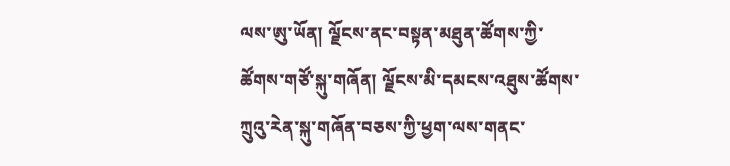ལས་ཨུ་ཡོན། ལྗོངས་ནང་བསྟན་མཐུན་ཚོགས་ཀྱི་ཚོགས་གཙོ་སྐུ་གཞོན། ལྗོངས་མི་དམངས་འཐུས་ཚོགས་ཀྲུའུ་རེན་སྐུ་གཞོན་བཅས་ཀྱི་ཕྱག་ལས་གནང་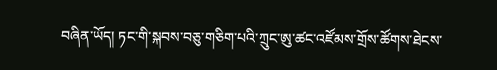བཞིན་ཡོད། ཏང་གི་སྐབས་བཅུ་གཅིག་པའི་ཀྲུང་ཨུ་ཚང་འཛོམས་གྲོས་ཚོགས་ཐེངས་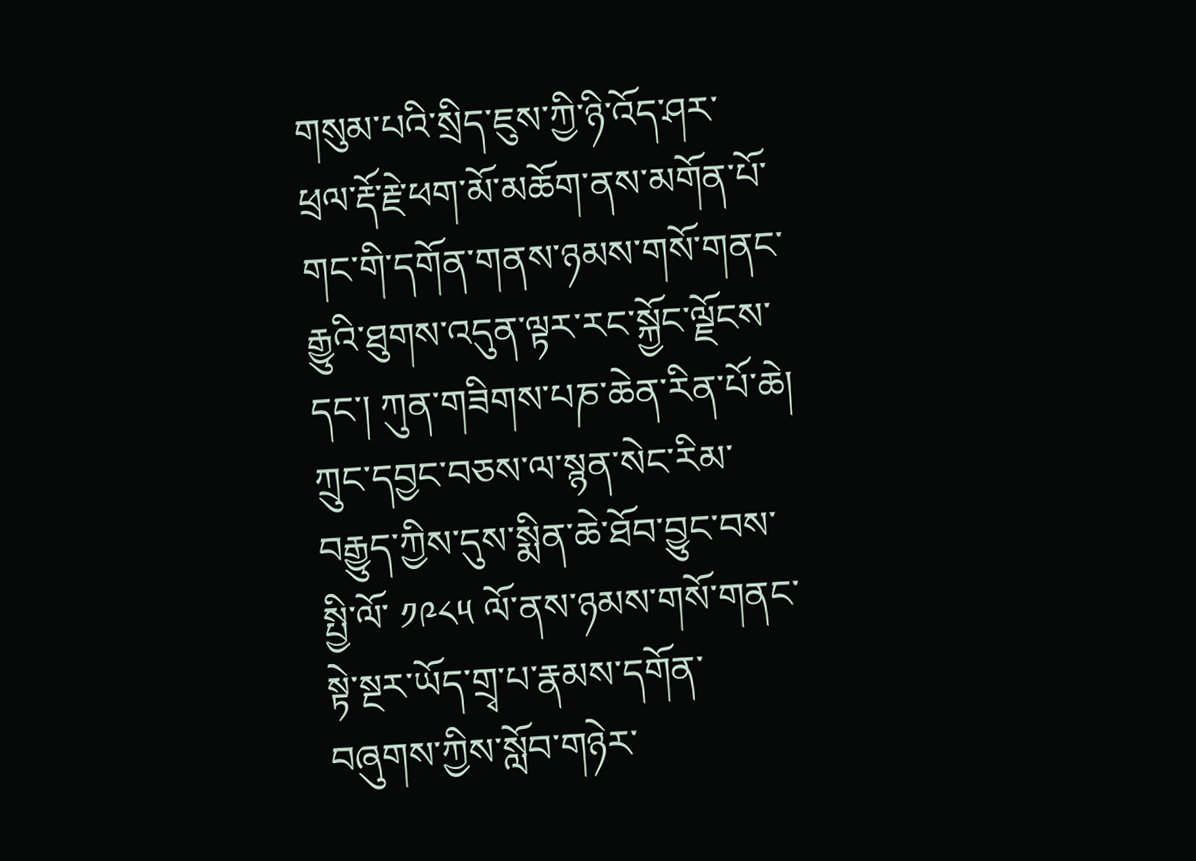གསུམ་པའི་སྲིད་ཇུས་ཀྱི་ཉི་འོད་ཤར་ཕྲལ་རྡོ་རྗེ་ཕག་མོ་མཆོག་ནས་མགོན་པོ་གང་གི་དགོན་གནས་ཉམས་གསོ་གནང་རྒྱུའི་ཐུགས་འདུན་ལྟར་རང་སྐྱོང་ལྗོངས་དང་། ཀུན་གཟིགས་པཎ་ཆེན་རིན་པོ་ཆེ། ཀྲུང་དབྱང་བཅས་ལ་སྙན་སེང་རིམ་བརྒྱུད་ཀྱིས་དུས་སྨིན་ཆེ་ཐོབ་བྱུང་བས་སྤྱི་ལོ་ ༡༩༨༥ ལོ་ནས་ཉམས་གསོ་གནང་སྟེ་སྔར་ཡོད་གྲྭ་པ་རྣམས་དགོན་བཞུགས་ཀྱིས་སློབ་གཉེར་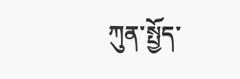ཀུན་སྤྱོད་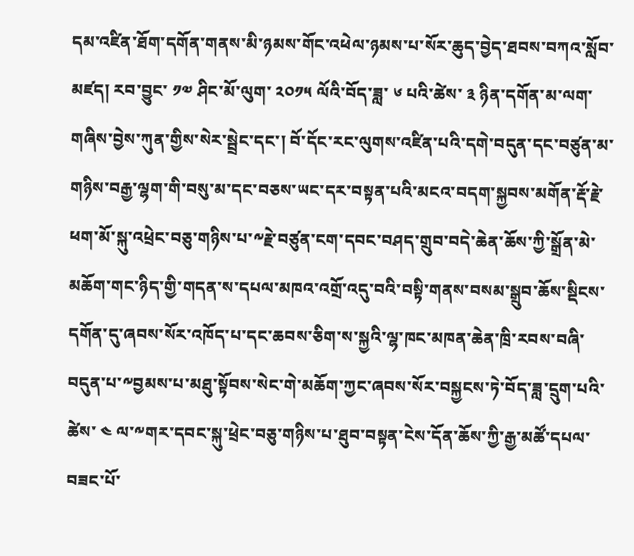དམ་འཛིན་ཐོག་དགོན་གནས་མི་ཉམས་གོང་འཕེལ་ཉམས་པ་སོར་ཆུད་བྱེད་ཐབས་བཀའ་སློབ་མཛད། རབ་བྱུང་ ༡༧ ཤིང་མོ་ལུག་ ༢༠༡༥ ལོའི་བོད་ཟླ་ ༦ པའི་ཚེས་ ༣ ཉིན་དགོན་མ་ལག་གཞིས་བྱེས་ཀུན་གྱིས་སེར་སྦྲེང་དང་། བོ་དོང་རང་ལུགས་འཛིན་པའི་དགེ་བདུན་དང་བཙུན་མ་གཉིས་བརྒྱ་ལྷག་གི་བསུ་མ་དང་བཅས་ཡང་དར་བསྟན་པའི་མངའ་བདག་སྐྱབས་མགོན་རྡོ་རྗེ་ཕག་མོ་སྐུ་འཕྲེང་བཅུ་གཉིས་པ་༸རྗེ་བཙུན་ངག་དབང་བཤད་གྲུབ་བདེ་ཆེན་ཆོས་ཀྱི་སྒྲོན་མེ་མཆོག་གང་ཉིད་གྱི་གདན་ས་དཔལ་མཁའ་འགྲོ་འདུ་བའི་བསྟི་གནས་བསམ་སྒྲུབ་ཆོས་སྡིངས་དགོན་དུ་ཞབས་སོར་འཁོད་པ་དང་ཆབས་ཅིག་ས་སྐྱའི་ལྷ་ཁང་མཁན་ཆེན་ཁྲི་རབས་བཞི་བདུན་པ་༸བྱམས་པ་མཐུ་སྟོབས་སེང་གེ་མཆོག་ཀྱང་ཞབས་སོར་བསྐྱངས་ཏེ་བོད་ཟླ་དྲུག་པའི་ཚེས་ ༤ ལ་༸གར་དབང་སྐུ་ཕྲེང་བཅུ་གཉིས་པ་ཐུབ་བསྟན་ངེས་དོན་ཆོས་ཀྱི་རྒྱ་མཚོ་དཔལ་བཟང་པོ་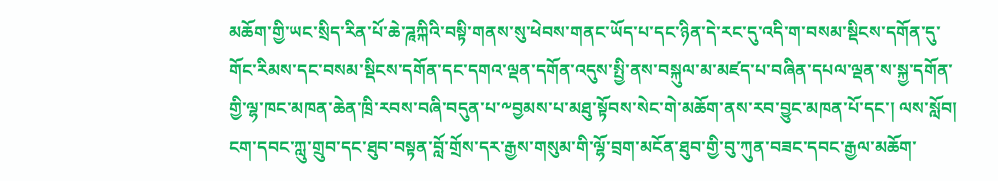མཆོག་གྱི་ཡང་སྲིད་རིན་པོ་ཆེ་ཌཱཀྐིའི་བསྟི་གནས་སུ་ཕེབས་གནང་ཡོད་པ་དང་ཉིན་དེ་རང་དུ་འདི་ག་བསམ་སྡིངས་དགོན་དུ་གོང་རིམས་དང་བསམ་སྡིངས་དགོན་དང་དགའ་ལྡན་དགོན་འདུས་སྤྱི་ནས་བསྐུལ་མ་མཛད་པ་བཞིན་དཔལ་ལྡན་ས་སྐྱ་དགོན་གྱི་ལྷ་ཁང་མཁན་ཆེན་ཁྲི་རབས་བཞི་བདུན་པ་༸བྱམས་པ་མཐུ་སྟོབས་སེང་གེ་མཆོག་ནས་རབ་བྱུང་མཁན་པོ་དང་། ལས་སློབ། ངག་དབང་ཀླུ་གྲུབ་དང་ཐུབ་བསྟན་བློ་གྲོས་དར་རྒྱས་གསུམ་གི་ལྷོ་བྲག་མངོན་ཐུབ་གྱི་བུ་ཀུན་བཟང་དབང་རྒྱལ་མཆོག་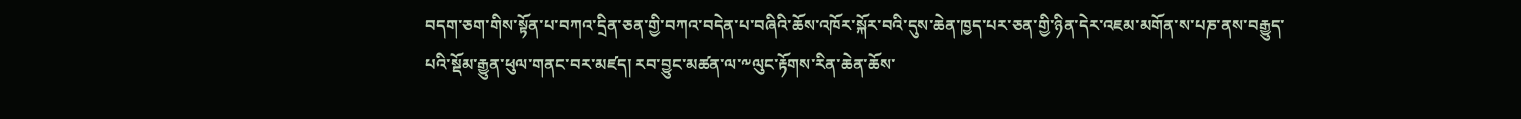བདག་ཅག་གིས་སྟོན་པ་བཀའ་དྲིན་ཅན་གྱི་བཀའ་བདེན་པ་བཞིའི་ཆོས་འཁོར་སྐོར་བའི་དུས་ཆེན་ཁྱད་པར་ཅན་གྱི་ཉིན་དེར་འཇམ་མགོན་ས་པཎ་ནས་བརྒྱུད་པའི་སྡོམ་རྒྱུན་ཕུལ་གནང་བར་མཛད། རབ་བྱུང་མཚན་ལ་༸ལུང་རྟོགས་རིན་ཆེན་ཆོས་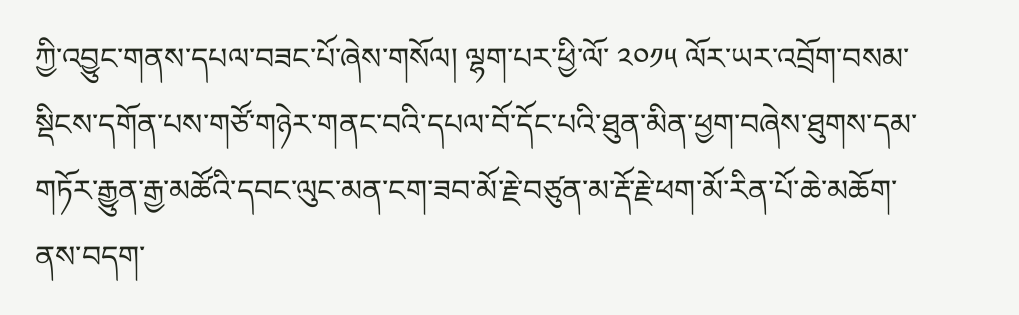ཀྱི་འབྱུང་གནས་དཔལ་བཟང་པོ་ཞེས་གསོལ། ལྷག་པར་ཕྱི་ལོ་ ༢༠༡༥ ལོར་ཡར་འབྲོག་བསམ་སྡིངས་དགོན་པས་གཙོ་གཉེར་གནང་བའི་དཔལ་བོ་དོང་པའི་ཐུན་མིན་ཕྱག་བཞེས་ཐུགས་དམ་གཏོར་རྒྱུན་རྒྱ་མཚོའི་དབང་ལུང་མན་ངག་ཟབ་མོ་རྗེ་བཙུན་མ་རྡོ་རྗེ་ཕག་མོ་རིན་པོ་ཆེ་མཆོག་ནས་བདག་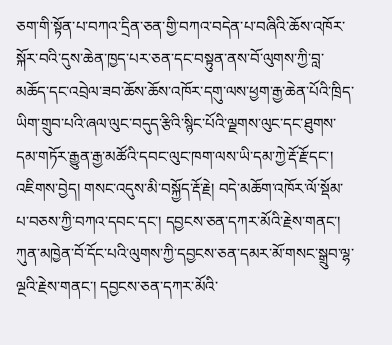ཅག་གི་སྟོན་པ་བཀའ་དྲིན་ཅན་གྱི་བཀའ་བདེན་པ་བཞིའི་ཆོས་འཁོར་སྐོར་བའི་དུས་ཆེན་ཁྱད་པར་ཅན་དང་བསྟུན་ནས་བོ་ལུགས་ཀྱི་བླ་མཆོད་དང་འབྲེལ་ཟབ་ཆོས་ཆོས་འཁོར་དགུ་ལས་ཕྱག་རྒྱ་ཆེན་པོའི་ཁྲིད་ཡིག་གྲུབ་པའི་ཞལ་ལུང་བདུད་རྩིའི་སྙིང་པོའི་ལྗགས་ལུང་དང་ཐུགས་དམ་གཏོར་རྒྱུན་རྒྱ་མཚོའི་དབང་ལུང་ཁག་ལས་ཡི་དམ་ཀྱེ་རྡོ་རྗོ་དང་། འཇིགས་བྱེད། གསང་འདུས་མི་བསྐྱོད་རྡོ་རྗེ། བདེ་མཆོག་འཁོར་ལོ་སྡོམ་པ་བཅས་ཀྱི་བཀའ་དབང་དང་། དབྱངས་ཅན་དཀར་མོའི་རྗེས་གནང་། ཀུན་མཁྱེན་བོ་དོང་པའི་ལུགས་ཀྱི་དབྱངས་ཅན་དམར་མོ་གསང་སྒྲུབ་ལྷ་ལྔའི་རྗེས་གནང་། དབྱངས་ཅན་དཀར་མོའི་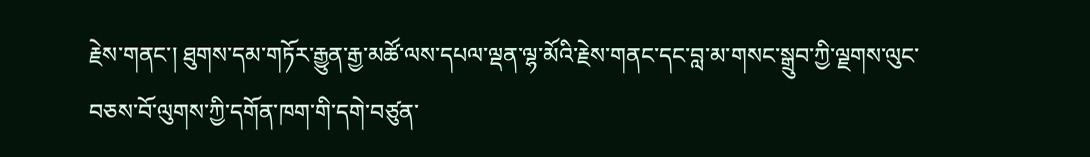རྗེས་གནང་། ཐུགས་དམ་གཏོར་རྒྱུན་རྒྱ་མཚོ་ལས་དཔལ་ལྡན་ལྷ་མོའི་རྗེས་གནང་དང་བླ་མ་གསང་སྒྲུབ་ཀྱི་ལྗགས་ལུང་བཅས་བོ་ལུགས་ཀྱི་དགོན་ཁག་གི་དགེ་བཙུན་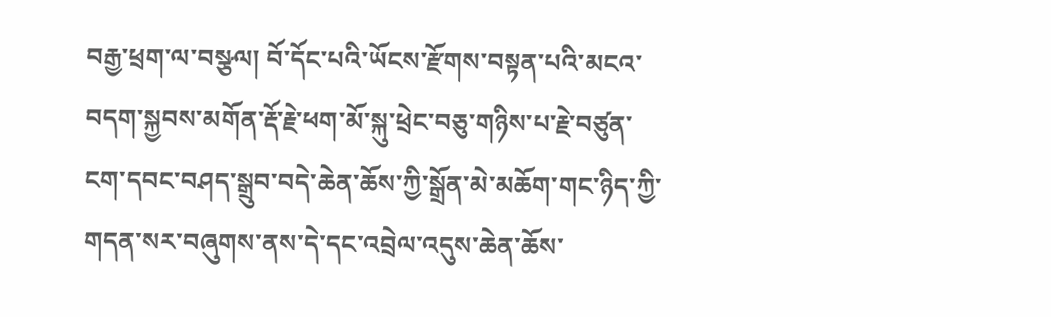བརྒྱ་ཕྲག་ལ་བསྩལ། བོ་དོང་པའི་ཡོངས་རྫོགས་བསྟན་པའི་མངའ་བདག་སྐྱབས་མགོན་རྡོ་རྗེ་ཕག་མོ་སྐུ་ཕྲེང་བཅུ་གཉིས་པ་རྗེ་བཙུན་ངག་དབང་བཤད་སྒྲུབ་བདེ་ཆེན་ཆོས་ཀྱི་སྒྲོན་མེ་མཆོག་གང་ཉིད་ཀྱི་གདན་སར་བཞུགས་ནས་དེ་དང་འབྲེལ་འདུས་ཆེན་ཆོས་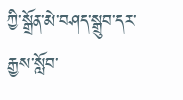ཀྱི་སྒྲོན་མེ་བཤད་སྒྲུབ་དར་རྒྱས་སློབ་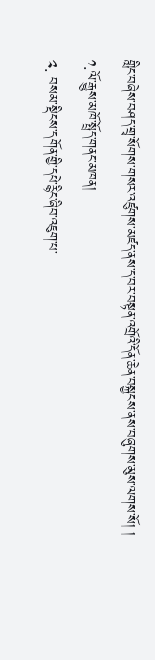གླིང་བཞེས་བཤད་གྲྭ་སོགས་གསར་འཛུགས་མཛད་ནས་ད་བར་བསྟན་འགྲོའི་དོན་ཆེན་བསྐྱངས་ནས་བཞུགས་མུས་ལགས་སོ། །
༡.ལོ་རྒྱུས་མཁོ་སྤྲོད་གནང་མཁན།
༢. བསམ་སྡིངས་དགོན་གྱི་དཔེ་རྙིང་ཞིབ་འཇུག་པ་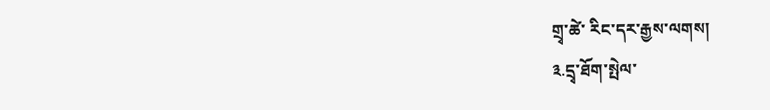གྲྭ་ཚེ་ རིང་དར་རྒྱས་ལགས།
༣.དྲྭ་ཐོག་སྤེལ་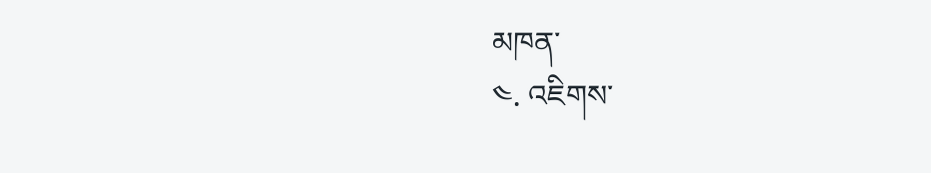མཁན་
༤. འཇིགས་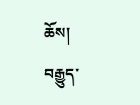ཆོས།
བརྒྱུད་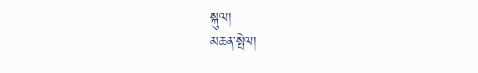སྐུལ།
མཆན་སྤེལ།